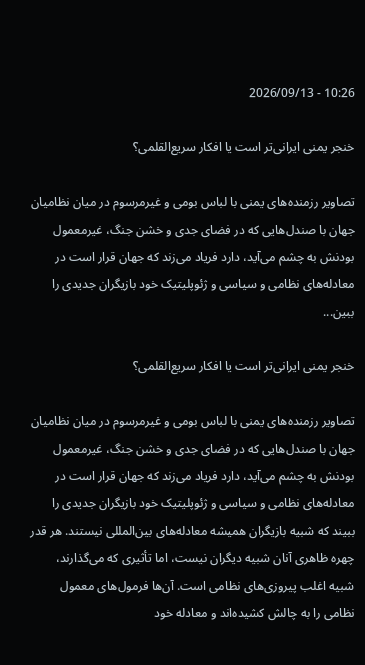10:26 - 2026/09/13

خنجر یمنی ایرانی‌تر است یا افکار سریع‌القلمی؟

تصاویر رزمنده‌های یمنی با لباس بومی و غیرمرسوم در میان نظامیان جهان با صندل‌هایی که در فضای جدی و خشن جنگ، غیرمعمول بودنش به چشم می‌آید، دارد فریاد می‌زند که جهان قرار است در معادله‌های نظامی و سیاسی و ژئوپلیتیک خود بازیگران جدیدی را ببین...

خنجر یمنی ایرانی‌تر است یا افکار سریع‌القلمی؟

تصاویر رزمنده‌های یمنی با لباس بومی و غیرمرسوم در میان نظامیان جهان با صندل‌هایی که در فضای جدی و خشن جنگ، غیرمعمول بودنش به چشم می‌آید، دارد فریاد می‌زند که جهان قرار است در معادله‌های نظامی و سیاسی و ژئوپلیتیک خود بازیگران جدیدی را ببیند که شبیه بازیگران همیشه معادله‌های بین‌المللی نیستند. هر قدر چهره ظاهری آنان شبیه دیگران نیست، اما تأثیری که می‌گذارند، شبیه اغلب پیروزی‌های نظامی است. آن‌ها فرمول‌های معمول نظامی را به چالش کشیده‌اند و معادله خود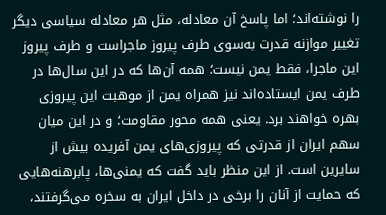را نوشته‌اند؛ اما پاسخ آن معادله، مثل هر معادله سیاسی دیگر تغییر موازنه قدرت به‌سوی طرف پیروز ماجراست و طرف پیروز این ماجرا، فقط یمن نیست؛ همه آن‌ها که در این سال‌ها در طرف یمن ایستاده‌اند نیز همراه یمن از موهبت این پیروزی بهره خواهند برد. یعنی همه محور مقاومت؛ و در این میان سهم ایران از قدرتی که پیروزی‌های یمن آفریده بیش از سایرین است. از این منظر باید گفت که یمنی‌ها، پابرهنه‌هایی که حمایت از آنان را برخی در داخل ایران به سخره می‌گرفتند،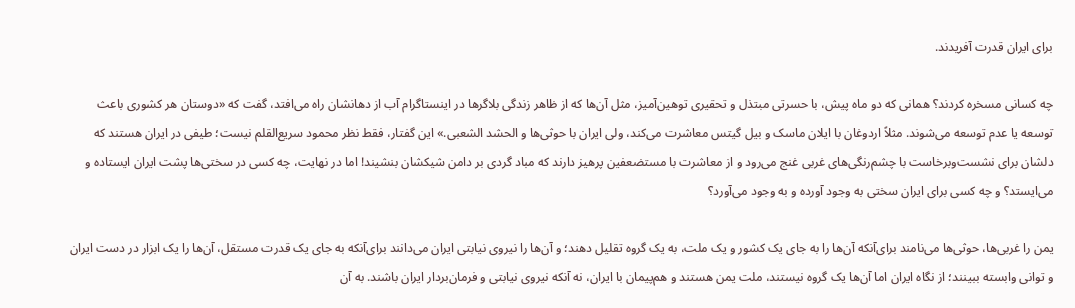برای ایران قدرت آفریدند.

چه کسانی مسخره کردند؟ همانی که دو ماه پیش، با حسرتی مبتذل و تحقیری توهین‌آمیز، مثل آن‌ها که از ظاهر زندگی بلاگر‌ها در اینستاگرام آب از دهانشان راه می‌افتد، گفت که «دوستان هر کشوری باعث توسعه یا عدم توسعه می‌شوند. مثلاً اردوغان با ایلان ماسک و بیل گیتس معاشرت می‌کند، ولی ایران با حوثی‌ها و الحشد الشعبی.» این گفتار، فقط نظر محمود سریع‌القلم نیست؛ طیفی در ایران هستند که دلشان برای نشست‌وبرخاست با چشم‌رنگی‌های غربی غنج می‌رود و از معاشرت با مستضعفین پرهیز دارند که مباد گردی بر دامن شیکشان بنشیند! اما در نهایت، چه کسی در سختی‌ها پشت ایران ایستاده و می‌ایستد؟ و چه کسی برای ایران سختی به وجود آورده و به وجود می‌آورد؟

یمن را غربی‌ها، حوثی‌ها می‌نامند برای‌آنکه آن‌ها را به جای یک کشور و یک ملت، به یک گروه تقلیل دهند؛ و آن‌ها را نیروی نیابتی ایران می‌دانند برای‌آنکه به جای یک قدرت مستقل، آن‌ها را یک ابزار در دست ایران و توانی وابسته ببینند؛ از نگاه ایران اما آن‌ها یک گروه نیستند، ملت یمن هستند و هم‌پیمان با ایران، نه آنکه نیروی نیابتی و فرمان‌بردار ایران باشند. به آن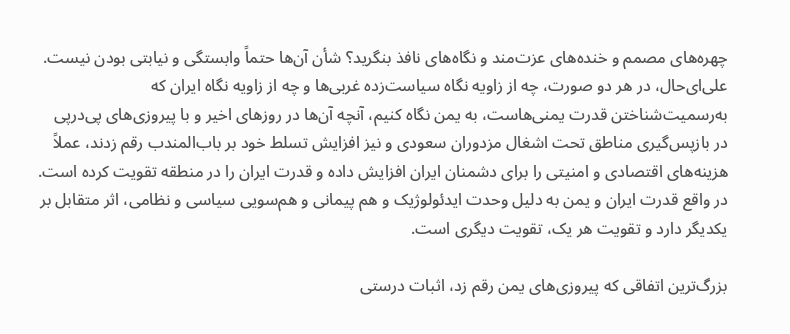چهره‌های مصمم و خنده‌های عزت‌مند و نگاه‌های نافذ بنگرید؟ شأن آن‌ها حتماً وابستگی و نیابتی بودن نیست. علی‌ای‌حال، در هر دو صورت، چه از زاویه نگاه سیاست‌زده غربی‌ها و چه از زاویه نگاه ایران که به‌رسمیت‌شناختن قدرت یمنی‌هاست، به یمن نگاه کنیم، آنچه آن‌ها در روز‌های اخیر و با پیروزی‌های پی‌درپی در بازپس‌گیری مناطق تحت اشغال مزدوران سعودی و نیز افزایش تسلط خود بر باب‌المندب رقم زدند، عملاً هزینه‌های اقتصادی و امنیتی را برای دشمنان ایران افزایش داده و قدرت ایران را در منطقه تقویت کرده است. در واقع قدرت ایران و یمن به دلیل وحدت ایدئولوژیک و هم پیمانی و هم‌سویی سیاسی و نظامی، اثر متقابل بر یکدیگر دارد و تقویت هر یک، تقویت دیگری است.

بزرگ‌ترین اتفاقی که پیروزی‌های یمن رقم زد، اثبات درستی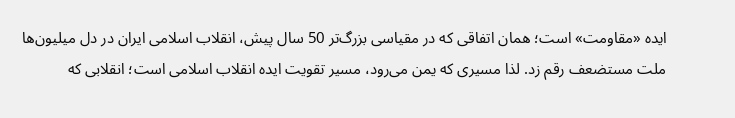ایده «مقاومت» است؛ همان اتفاقی که در مقیاسی بزرگ‌تر 50 سال پیش، انقلاب اسلامی ایران در دل میلیون‌ها ملت مستضعف رقم زد. لذا مسیری که یمن می‌رود، مسیر تقویت ایده انقلاب اسلامی است؛ انقلابی که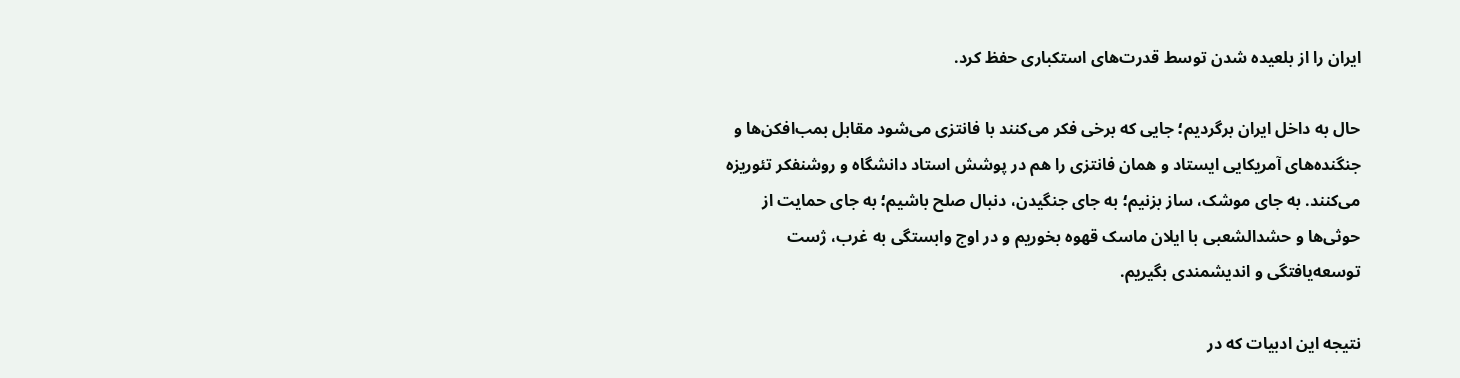ایران را از بلعیده شدن توسط قدرت‌های استکباری حفظ کرد.

حال به داخل ایران برگردیم؛ جایی که برخی فکر می‌کنند با فانتزی می‌شود مقابل بمب‌افکن‌ها و جنگنده‌های آمریکایی ایستاد و همان فانتزی را هم در پوشش استاد دانشگاه و روشنفکر تئوریزه می‌کنند. به جای موشک، ساز بزنیم؛ به جای جنگیدن، دنبال صلح باشیم؛ به جای حمایت از حوثی‌ها و حشدالشعبی با ایلان ماسک قهوه بخوریم و در اوج وابستگی به غرب، ژست توسعه‌یافتگی و اندیشمندی بگیریم.

نتیجه این ادبیات که در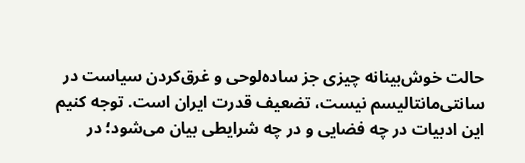حالت خوش‌بینانه چیزی جز ساده‌لوحی و غرق‌کردن سیاست در سانتی‌مانتالیسم نیست، تضعیف قدرت ایران است. توجه کنیم این ادبیات در چه فضایی و در چه شرایطی بیان می‌شود؛ در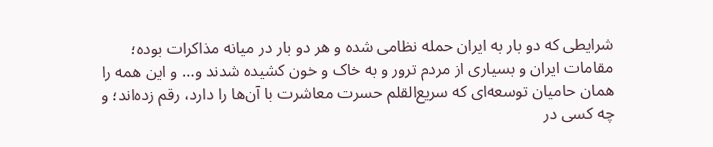شرایطی که دو بار به ایران حمله نظامی شده و هر دو بار در میانه مذاکرات بوده؛ مقامات ایران و بسیاری از مردم ترور و به خاک و خون کشیده شدند و… و این همه را همان حامیان توسعه‌ای که سریع‌القلم حسرت معاشرت با آن‌ها را دارد، رقم زده‌اند؛ و چه کسی در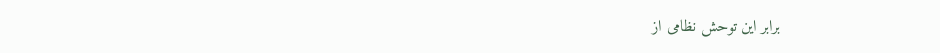برابر این توحش نظامی از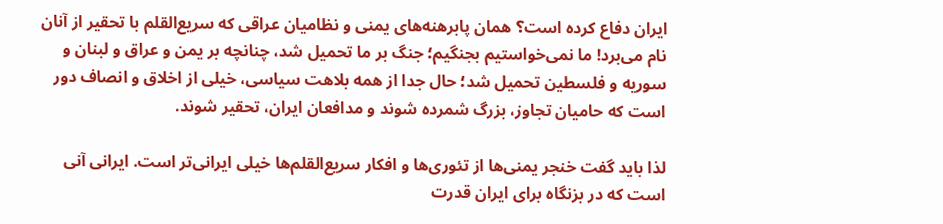ایران دفاع کرده است؟ همان پابرهنه‌های یمنی و نظامیان عراقی که سریع‌القلم با تحقیر از آنان نام می‌برد! ما نمی‌خواستیم بجنگیم؛ جنگ بر ما تحمیل شد، چنانچه بر یمن و عراق و لبنان و سوریه و فلسطین تحمیل شد؛ حال جدا از همه بلاهت سیاسی، خیلی از اخلاق و انصاف دور است که حامیان تجاوز، بزرگ شمرده شوند و مدافعان ایران، تحقیر شوند.

لذا باید گفت خنجر یمنی‌ها از تئوری‌ها و افکار سریع‌القلم‌ها خیلی ایرانی‌تر است. ایرانی آنی است که در بزنگاه برای ایران قدرت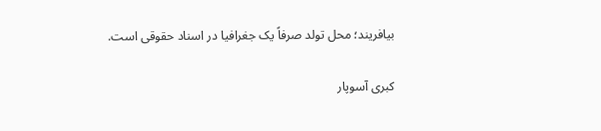بیافریند؛ محل تولد صرفاً یک جغرافیا در اسناد حقوقی است.

کبری آسوپار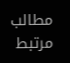مطالب مرتبط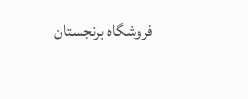فروشگاه برنجستان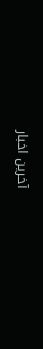آخرین اخبار